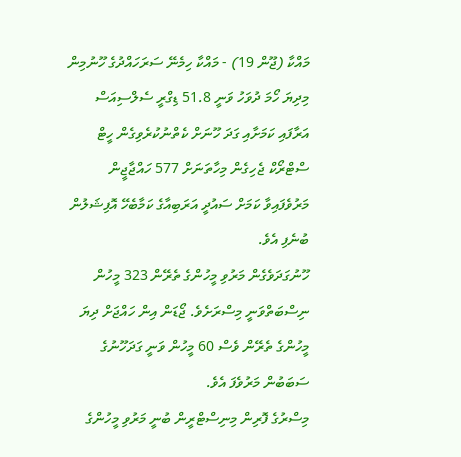މައްކާ (ޖޫން 19) - މައްކާ ހިމެނޭ ސަރަހައްދުގެ ހޫނުމިން މިދިޔަ ހޯމަ ދުވަހު ވަނީ 51.8 ޑިގްރީ ސެލްސިއަސް އަރާފައި ކަމަށާއި ގަދަ ހޫނަށް ކެތްނުކުރެވިގެން ހީޓް ސްޓްރޯކް ޖެހިގެން މިހާތަނަށް 577 ހައްޖާޖީން މަރުވެފައިވާ ކަމަށް ސައުދީ އަރަބިއާގެ ކަމާބެހޭ އޮފިޝަލުން ބުނެފި އެވެ.
ހޫނުގަދަވެގެން މަރުވި މީހުންގެ ތެރޭން 323 މީހުން ނިސްބަތްވަނީ މިސްރަށެވެ. ޖޯޑަން އިން ހައްޖަށް ދިޔަ މީހުންގެ ތެރޭން ވެސް 60 މީހުން ވަނީ ގަދަހޫނުގެ ސަބަބުން މަރުވެފަ އެވެ.
މިސްރުގެ ފޮރިން މިނިސްޓްރީން ބުނީ މަރުވި މީހުންގެ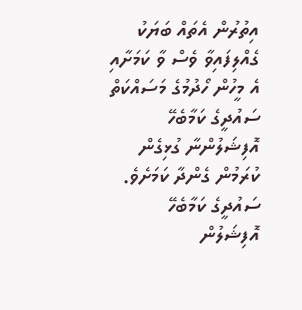އިތުރުން އެތައް ބަޔަކު ގެއްލިފައިވާ ވެސް ވާ ކަމަށާއި އެ މީހުން ހޯދުމުގެ މަސައްކަތް ސައުދީގެ ކަމާބެހޭ އޮފިޝަލުންނާ ގުޅިގެން ކުރަމުން ގެންދާ ކަމަށެވެ.
ސައުދީގެ ކަމާބެހޭ އޮފިޝަލުން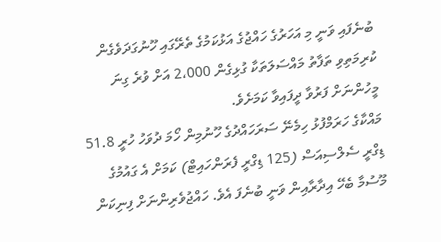ބުނެފައި ވަނީ މި އަހަރުގެ ހައްޖުގެ އަޅުކަމުގެ ތެރޭގައި ހޫނުގަދަވެގެން ކުރިމަތިވި ތަފާތު މައްސަލަތަކާ ގުޅިގެން 2،000 އަށް ވުރެ ގިނަ މީހުންނަށް ފަރުވާ ދީފައިވާ ކަމަށެވެ.
މައްކާގެ ހަރަމްފުޅު ހިމެނޭ ސަރަހައްދުގެ ހޫނުމިން ހޯމަ ދުވަހު ހުރީ 51.8 ޑިގްރީ ސެލްސިއަސް (125 ޑިގްރީ ފެރަންހައިޓް) ކަމަށް އެ ގައުމުގެ މޫސުމާ ބެހޭ އިދާރާއިން ވަނީ ބުނެފަ އެވެ. ހައްޖުވެރިންނަށް ފިނިކަން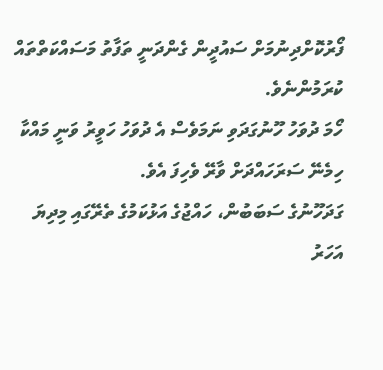ފޯރުކޮށްދިނުމަށް ސައުދީން ގެންދަނީ ތަފާތު މަސައްކަތްތައް ކުރަމުންނެވެ.
ހޯމަ ދުވަހު ހޫނުގަދަވި ނަމަވެސް އެ ދުވަހު ހަވީރު ވަނީ މައްކާ ހިމެނޭ ސަރަހައްދަށް ވާރޭ ވެހިފަ އެވެ.
ގަދަހޫނުގެ ސަބަބުން، ހައްޖުގެ އަޅުކަމުގެ ތެރޭގައި މިދިޔަ އަހަރު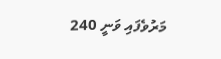މަރުވެފައި ވަނީ 240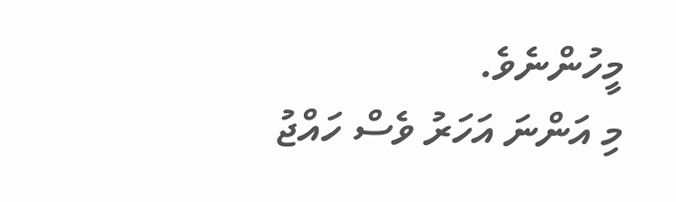މީހުންނެވެ.
މި އަންނަ އަހަރު ވެސް ހައްޖު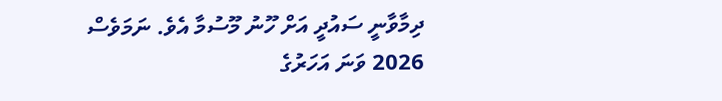ދިމާވާނީ ސައުދީ އަށް ހޫނު މޫސުމާ އެވެ. ނަމަވެސް 2026 ވަނަ އަހަރުގެ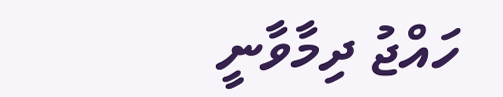ހައްޖު ދިމާވާނީ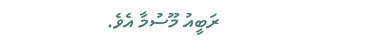ރަބީއު މޫސުމާ އެވެ.